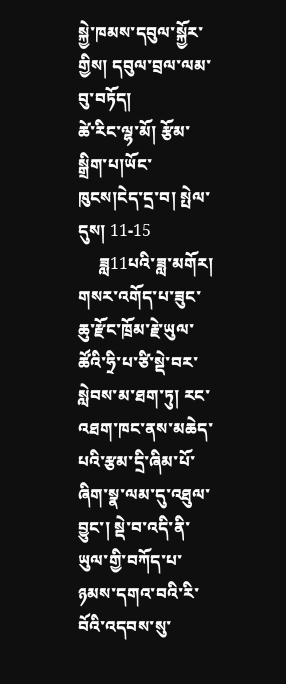སྐྱེ་ཁམས་དབུལ་སྐྱོར་གྱིས། དབུལ་བྲལ་ལམ་བུ་བཏོད།
ཚེ་རིང་ལྷ་མོ། རྩོམ་སྒྲིག་པ།ཡོང་ཁུངས།ངེད་དྲ་བ། སྤེལ་དུས། 11-15
     ཟླ11པའི་ཟླ་མགོར། གསར་འགོད་པ་ཟུང་ཆུ་རྫོང་ཁྲོམ་རྗེ་ཡུལ་ཚོའི་ཧྲི་པ་ཙི་སྡེ་བར་སླེབས་མ་ཐག་ཏུ། རང་འཐག་ཁང་ནས་མཆེད་པའི་རྩམ་དྲི་ཞིམ་པོ་ཞིག་སྣ་ལམ་དུ་འཐུལ་བྱུང་། སྡེ་བ་འདི་ནི་ཡུལ་གྱི་བཀོད་པ་ཉམས་དགའ་བའི་རི་བོའི་འདབས་སུ་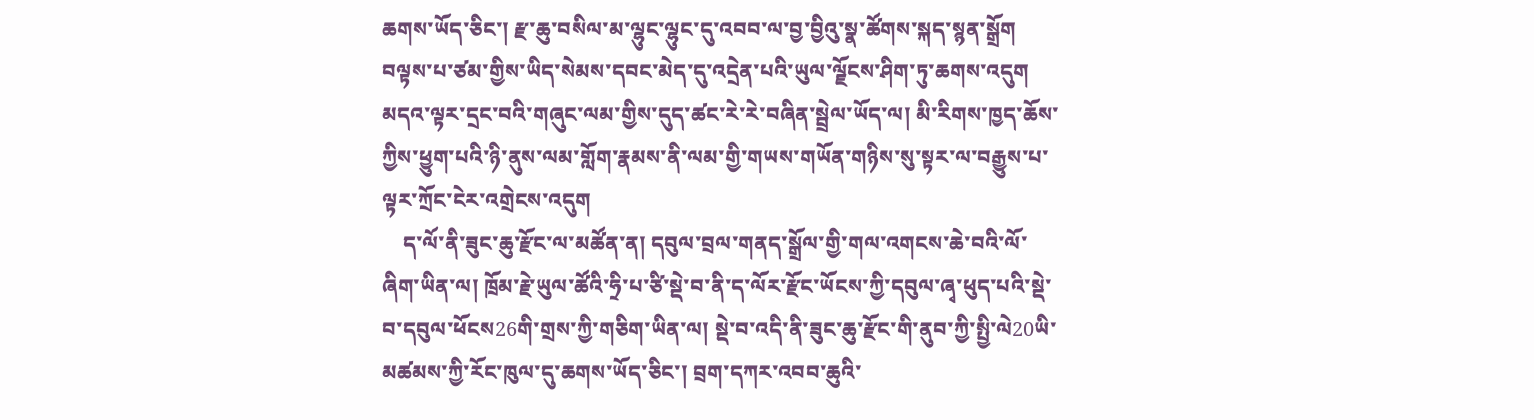ཆགས་ཡོད་ཅིང་། རྫ་ཆུ་བསིལ་མ་ལྷུང་ལྷུང་དུ་འབབ་ལ་བྱ་བྱིའུ་སྣ་ཚོགས་སྐད་སྙན་སྒྲོག བལྟས་པ་ཙམ་གྱིས་ཡིད་སེམས་དབང་མེད་དུ་འདྲེན་པའི་ཡུལ་ལྗོངས་ཤིག་ཏུ་ཆགས་འདུག མདའ་ལྟར་དྲང་བའི་གཞུང་ལམ་གྱིས་དུད་ཚང་རེ་རེ་བཞིན་སྦྲེལ་ཡོད་ལ། མི་རིགས་ཁྱད་ཆོས་ཀྱིས་ཕྱུག་པའི་ཉི་ནུས་ལམ་གློག་རྣམས་ནི་ལམ་གྱི་གཡས་གཡོན་གཉིས་སུ་སྟར་ལ་བརྒྱུས་པ་ལྟར་ཀྲོང་ངེར་འགྲེངས་འདུག
    ད་ལོ་ནི་ཟུང་ཆུ་རྫོང་ལ་མཚོན་ན། དབུལ་བྲལ་གནད་སྒྲོལ་གྱི་གལ་འགངས་ཆེ་བའི་ལོ་ཞིག་ཡིན་ལ། ཁྲོམ་རྗེ་ཡུལ་ཚོའི་ཧྲི་པ་ཙི་སྡེ་བ་ནི་ད་ལོར་རྫོང་ཡོངས་ཀྱི་དབུལ་ཞྭ་ཕུད་པའི་སྡེ་བ་དབུལ་ཕོངས26གི་གྲས་ཀྱི་གཅིག་ཡིན་ལ། སྡེ་བ་འདི་ནི་ཟུང་ཆུ་རྫོང་གི་ནུབ་ཀྱི་སྤྱི་ལེ20ཡི་མཚམས་ཀྱི་རོང་ཁུལ་དུ་ཆགས་ཡོད་ཅིང་། བྲག་དཀར་འབབ་ཆུའི་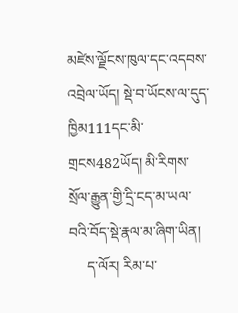མཛེས་ལྗོངས་ཁུལ་དང་འདབས་འབྲེལ་ཡོད། སྡེ་བ་ཡོངས་ལ་དུད་ཁྱིམ111དང་མི་གྲངས482ཡོད། མི་རིགས་སྲོལ་རྒྱུན་གྱི་དྲི་ངད་མ་ཡལ་བའི་བོད་སྡེ་རྣལ་མ་ཞིག་ཡིན།
     ད་ལོར། རིམ་པ་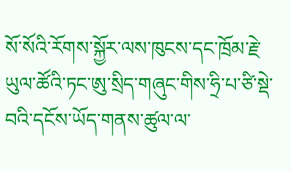སོ་སོའི་རོགས་སྐྱོར་ལས་ཁུངས་དང་ཁྲོམ་རྗེ་ཡུལ་ཚོའི་ཏང་ཨུ་སྲིད་གཞུང་གིས་ཧྲི་པ་ཙི་སྡེ་བའི་དངོས་ཡོད་གནས་ཚུལ་ལ་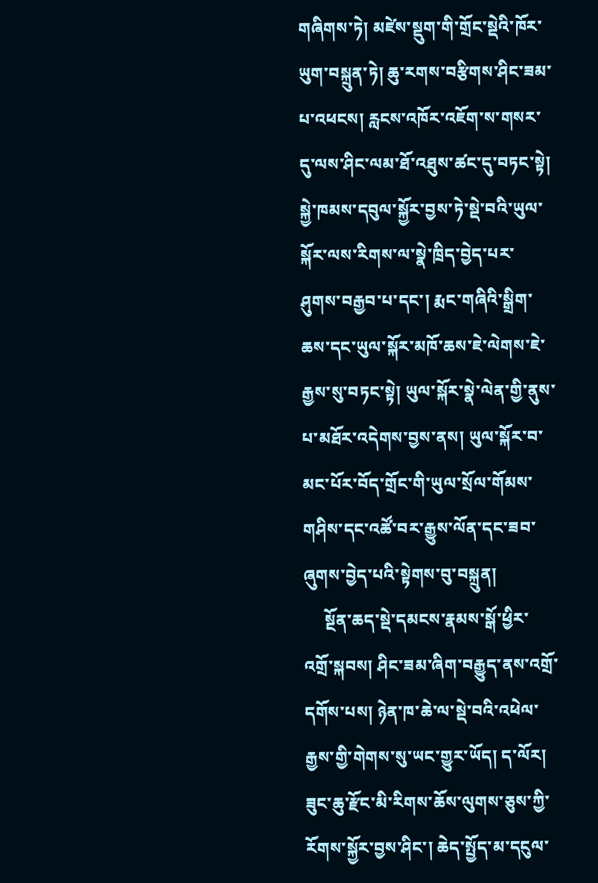གཞིགས་ཏེ། མཛེས་སྡུག་གི་གྲོང་སྡེའི་ཁོར་ཡུག་བསྐྲུན་ཏེ། ཆུ་རགས་བརྩིགས་ཤིང་ཟམ་པ་འཕངས། རླངས་འཁོར་འཇོག་ས་གསར་དུ་ལས་ཤིང་ལམ་ཐོ་འཐུས་ཚང་དུ་བཏང་སྟེ། སྐྱེ་ཁམས་དབུལ་སྐྱོར་བྱས་ཏེ་སྡེ་བའི་ཡུལ་སྐོར་ལས་རིགས་ལ་སྣེ་ཁྲིད་བྱེད་པར་ཤུགས་བརྒྱབ་པ་དང་། རྨང་གཞིའི་སྒྲིག་ཆས་དང་ཡུལ་སྐོར་མཁོ་ཆས་ཇེ་ལེགས་ཇེ་རྒྱས་སུ་བཏང་སྟེ། ཡུལ་སྐོར་སྣེ་ལེན་གྱི་ནུས་པ་མཐོར་འདེགས་བྱས་ནས། ཡུལ་སྐོར་བ་མང་པོར་བོད་གྲོང་གི་ཡུལ་སྲོལ་གོམས་གཤིས་དང་འཚོ་བར་རྒྱུས་ལོན་དང་ཟབ་ཞུགས་བྱེད་པའི་སྟེགས་བུ་བསྐྲུན།
     སྔོན་ཆད་སྡེ་དམངས་རྣམས་སྒོ་ཕྱིར་འགྲོ་སྐབས། ཤིང་ཟམ་ཞིག་བརྒྱུད་ནས་འགྲོ་དགོས་པས། ཉེན་ཁ་ཆེ་ལ་སྡེ་བའི་འཕེལ་རྒྱས་གྱི་གེགས་སུ་ཡང་གྱུར་ཡོད། ད་ལོར། ཟུང་ཆུ་རྫོང་མི་རིགས་ཆོས་ལུགས་ཅུས་ཀྱི་རོགས་སྐྱོར་བྱས་ཤིང་། ཆེད་སྤྱོད་མ་དངུལ་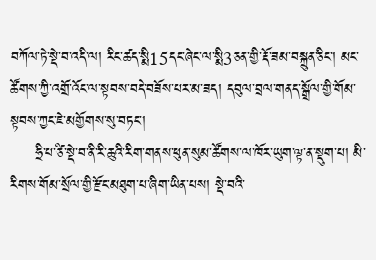བཀོལ་ཏེ་སྡེ་བ་འདི་ལ། རིང་ཚད་སྨི15དང་ཞེང་ལ་སྨི3ཅན་གྱི་རྡོ་ཟམ་བསྐྲུན་ཅིང་། མང་ཚོགས་ཀྱི་འགྲོ་འོང་ལ་སྟབས་བདེ་བཟོས་པར་མ་ཟད། དབུལ་བྲལ་གནད་སྒྲོལ་གྱི་གོམ་སྟབས་ཀྱང་ཇེ་མགྱོགས་སུ་བཏང་།
     ཧྲི་པ་ཙི་སྡེ་བ་ནི་རི་ཆུའི་རིག་གནས་ཕུན་སུམ་ཚོགས་ལ་ཁོར་ཡུག་ལྟ་ན་སྡུག་པ། མི་རིགས་གོམ་སྲོལ་གྱི་རྫོང་མཐུག་པ་ཞིག་ཡིན་པས། སྡེ་བའི་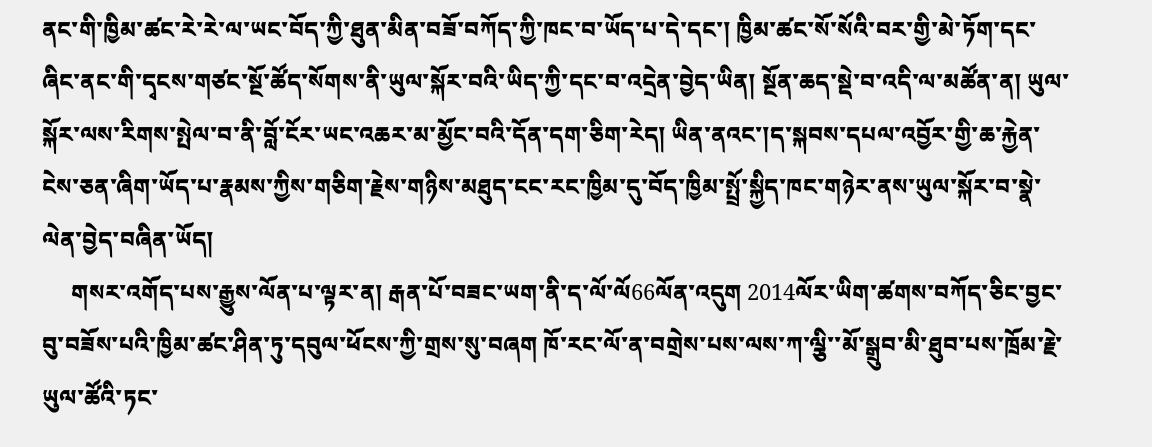ནང་གི་ཁྱིམ་ཚང་རེ་རེ་ལ་ཡང་བོད་ཀྱི་ཐུན་མིན་བཟོ་བཀོད་ཀྱི་ཁང་བ་ཡོད་པ་དེ་དང་། ཁྱིམ་ཚང་སོ་སོའི་བར་གྱི་མེ་ཏོག་དང་ཞིང་ནང་གི་དྭངས་གཙང་སྔོ་ཚོད་སོགས་ནི་ཡུལ་སྐོར་བའི་ཡིད་ཀྱི་དང་བ་འདྲེན་བྱེད་ཡིན། སྔོན་ཆད་སྡེ་བ་འདི་ལ་མཚོན་ན། ཡུལ་སྐོར་ལས་རིགས་སྤེལ་བ་ནི་བློ་ངོར་ཡང་འཆར་མ་མྱོང་བའི་དོན་དག་ཅིག་རེད། ཡིན་ནའང་།ད་སྐབས་དཔལ་འབྱོར་གྱི་ཆ་རྐྱེན་ངེས་ཅན་ཞིག་ཡོད་པ་རྣམས་ཀྱིས་གཅིག་རྗེས་གཉིས་མཐུད་ངང་རང་ཁྱིམ་དུ་བོད་ཁྱིམ་སྤྲོ་སྐྱིད་ཁང་གཉེར་ནས་ཡུལ་སྐོར་བ་སྣེ་ལེན་བྱེད་བཞིན་ཡོད།
     གསར་འགོད་པས་རྒྱུས་ལོན་པ་ལྟར་ན། རྒན་པོ་བཟང་ཡག་ནི་ད་ལོ་ལོ66ལོན་འདུག 2014ལོར་ཡིག་ཚགས་བཀོད་ཅིང་བྱང་བུ་བཟོས་པའི་ཁྱིམ་ཚང་ཤིན་ཏུ་དབུལ་ཕོངས་ཀྱི་གྲས་སུ་བཞག ཁོ་རང་ལོ་ན་བགྲེས་པས་ལས་ཀ་ལྕི་་མོ་སྒྲུབ་མི་ཐུབ་པས་ཁྲོམ་རྗེ་ཡུལ་ཚོའི་ཏང་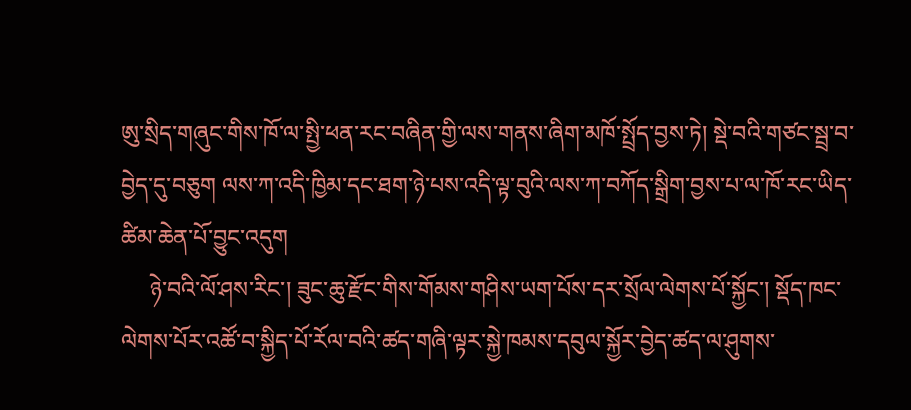ཨུ་སྲིད་གཞུང་གིས་ཁོ་ལ་སྤྱི་ཕན་རང་བཞིན་གྱི་ལས་གནས་ཞིག་མཁོ་སྤྲོད་བྱས་ཏེ། སྡེ་བའི་གཙང་སྦྲ་བ་བྱེད་དུ་བཅུག ལས་ཀ་འདི་ཁྱིམ་དང་ཐག་ཉེ་པས་འདི་ལྟ་བུའི་ལས་ཀ་བཀོད་སྒྲིག་བྱས་པ་ལ་ཁོ་རང་ཡིད་ཚིམ་ཆེན་པོ་བྱུང་འདུག
     ཉེ་བའི་ལོ་ཤས་རིང་། ཟུང་ཆུ་རྫོང་གིས་གོམས་གཤིས་ཡག་པོས་དར་སྲོལ་ལེགས་པོ་སྐྱོང་། སྡོད་ཁང་ལེགས་པོར་འཚོ་བ་སྐྱིད་པོ་རོལ་བའི་ཚད་གཞི་ལྟར་སྐྱེ་ཁམས་དབུལ་སྐྱོར་བྱེད་ཚད་ལ་ཤུགས་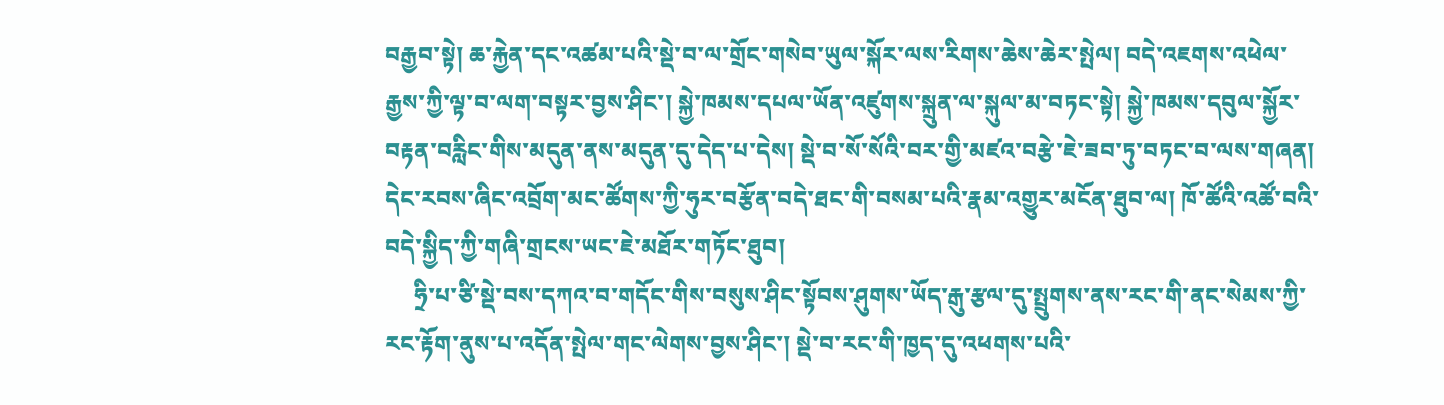བརྒྱབ་སྟེ། ཆ་རྐྱེན་དང་འཚམ་པའི་སྡེ་བ་ལ་གྲོང་གསེབ་ཡུལ་སྐོར་ལས་རིགས་ཆེས་ཆེར་སྤེལ། བདེ་འཇགས་འཕེལ་རྒྱས་ཀྱི་ལྟ་བ་ལག་བསྟར་བྱས་ཤིང་། སྐྱེ་ཁམས་དཔལ་ཡོན་འཛུགས་སྐྲུན་ལ་སྐུལ་མ་བཏང་སྟེ། སྐྱེ་ཁམས་དབུལ་སྐྱོར་བརྟན་བརླིང་གིས་མདུན་ནས་མདུན་དུ་དེད་པ་དེས། སྡེ་བ་སོ་སོའི་བར་གྱི་མཛའ་བརྩེ་ཇེ་ཟབ་ཏུ་བཏང་བ་ལས་གཞན། དེང་རབས་ཞིང་འབྲོག་མང་ཚོགས་ཀྱི་ཧུར་བརྩོན་བདེ་ཐང་གི་བསམ་པའི་རྣམ་འགྱུར་མངོན་ཐུབ་ལ། ཁོ་ཚོའི་འཚོ་བའི་བདེ་སྐྱིད་ཀྱི་གཞི་གྲངས་ཡང་ཇེ་མཐོར་གཏོང་ཐུབ།
     ཧྲི་པ་ཙི་སྡེ་བས་དཀའ་བ་གདོང་གིས་བསུས་ཤིང་སྟོབས་ཤུགས་ཡོད་རྒུ་རྩལ་དུ་སྤྲུགས་ནས་རང་གི་ནང་སེམས་ཀྱི་རང་རྟོག་ནུས་པ་འདོན་སྤེལ་གང་ལེགས་བྱས་ཤིང་། སྡེ་བ་རང་གི་ཁྱད་དུ་འཕགས་པའི་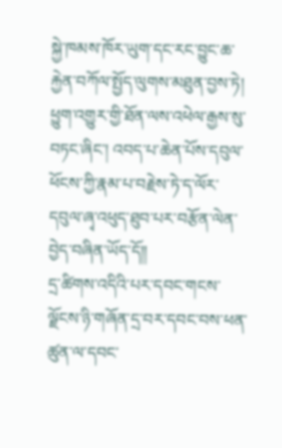སྐྱེ་ཁམས་ཁོར་ཡུག་དང་རང་བྱུང་ཆ་རྐྱེན་བཀོལ་སྤྱོད་ལུགས་མཐུན་བྱས་ཏེ། ཕྱུག་འགྱུར་གྱི་ཐོན་ལས་འཕེལ་རྒྱས་སུ་བཏང་ཞིང་། འབད་པ་ཆེན་པོས་དབུལ་ཕོངས་ཀྱི་རྣམ་པ་བརྗེས་ཏེ་ད་ལོར་དབུལ་ཞྭ་འཕུད་ཐུབ་པར་བརྩོན་ལེན་བྱེད་བཞིན་ཡོད་དོ།།
དྲ་ཚིགས་འདིའི་པར་དབང་གངས་ལྗོངས་ཉི་གཞོན་དྲ་བར་དབང་བས་ཕན་ཚུན་ལ་དབང་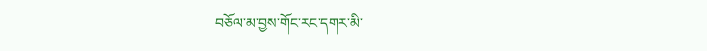བཅོལ་མ་བྱས་གོང་རང་དགར་མི་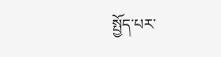སྤྱོད་པར་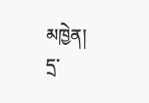མཁྱེན།
དྲ་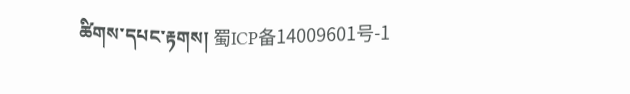ཚིགས་དཔང་རྟགས། 蜀ICP备14009601号-1